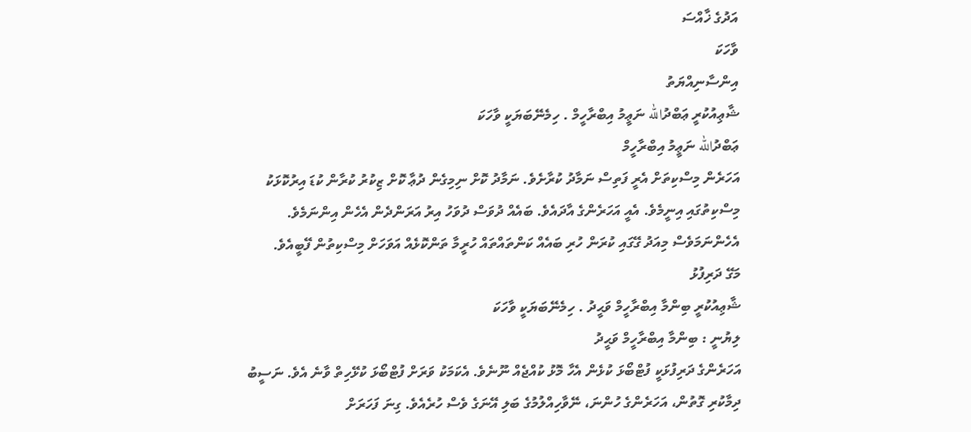އަދުގެ ޚާއްސަ
ވާހަކަ
އިންސާނިއްޔަތު
ޝާޢިއުކުރީ ޢަބްދުالله ނަޢީމު އިބްރާހީމް . ހިމެނޭބަޔަކީ ވާހަކަ
ޢަބްދުالله ނަޢީމު އިބްރާހީމް
އަހަރެން މިސްކިތަށް އެރީ ފަތިސް ނަމާދު ކުރާށެވެ. ނަމާދު ކޮށް ނިމިގެން ދުޢާ ކޮށް ޒިކުރު ކުރާން ކުޑަ އިރުކޮޅަކު މިސްކިތުގައި އިނީމެވެ. އެއީ އަހަރެންގެ އާދައެވެ. ބައެއް ދުވަސް ދުވަހު އިރު އަރަންދެން އެހެން އިންނަމެވެ. އެހެންނަމަވެސް މިއަދު ގޭގައި ކުރަން ހުރި ބައެއް ކަންތައްތައް ހުރީމާ ތަންކޮޅެއް އަވަހަށް މިސްކިތުން ފޭބީއެވެ.
މަގޭ ދަރިފުޅު
ޝާޢިއުކުރީ ބިންމާ އިބްރާހީމް ވަޙީދު . ހިމެނޭބަޔަކީ ވާހަކަ
ލިޔުނީ : ބިންމާ އިބްރާހީމް ވަޙީދު
އަހަރެންގެ ދަރިފުޅަކީ ފުޓްބޯޅަ ކުޅެން އެހާ މޮޅު ކުއްޖެއް ނޫނެވެ. އެކަމަކު ވަރަށް ފުޓްބޯޅަ ކުޅޭހިތް ވާނެ އެވެ. ނަސީބު ދިމާކުރި ގޮތުން، އަހަރެންގެ ހުންނަ، ނޭވާހިއްލުމުގެ ބަލި އޭނަގެ ވެސް ހުރެއެވެ. ގިނަ ފަހަރަށް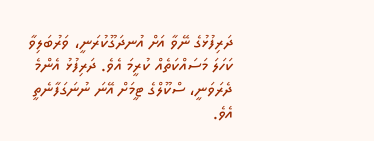ދަރިފުޅުގެ ނޭވާ އަށް އުނދަގޫކުރަނީ، ވަރުބަލިވާ ކަހަލަ މަސައްކަތެއް ކުރީމަ އެވެ. ދަރިފުޅު އެންމެ ދެރަވަނީ، ސްކޫލްގެ ޓީމަށް އޭނަ ނުނަގަފާނެތީ އެވެ.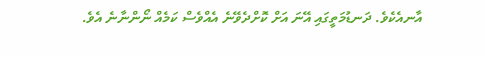އާނއެކެވެ. ދަނޑުމަތީގައި އޭނަ އަށް ކޮށްދެވޭނެ އެއްވެސް ކަމެއް ނޯންނާނެ އެވެ.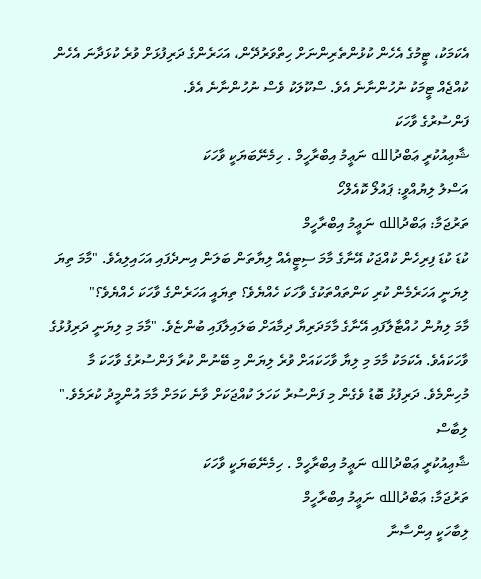އެކަމަކު، ޓީމުގެ އެހެން ކުޅުންތެރިންނަށް ހިތްވަރުދޭން، އަހަރެންގެ ދަރިފުޅަށް ވުރެ ކުޅަދާނަ އެހެން ކުއްޖެއް ޓީމަކު ނުހުންނާނެ އެވެ. ސްކޫލަކު ވެސް ނުހުންނާނެ އެވެ.
ފަންސުރުގެ ވާހަކަ
ޝާޢިއުކުރީ ޢަބްދުالله ނަޢީމު އިބްރާހީމް . ހިމެނޭބަޔަކީ ވާހަކަ
އަސްލު ލިޔުއްވީ: ޕައުލޯ ކޮއެލްހޯ
ތަރުޖަމާ: ޢަބްދުالله ނަޢީމު އިބްރާހީމް
ކުޑަ ކުޑަ ފިރިހެން ކުއްޖަކު އޭނާގެ މާމަ ސިޓީއެއް ލިޔާތަން ބަލަން އިނދެފައި އަހައިލިއެވެ. "މާމަ ތިޔަ ލިޔަނީ އަހަރެމެން ކުރި ކަންތައްތަކުގެ ވާހަކަ ހެއްޔެވެ؟ ތިޔައީ އަހަރެންގެ ވާހަކަ ހެއްޔެވެ؟"
މާމަ ލިޔުން ހުއްޓާލާފައި އޭނާގެ މާމަދަރިޔާ ދިމާއަށް ބަލައިލާފައި ބުންޏެވެ. "މާމަ މި ލިޔަނީ ދަރިފުޅުގެ ވާހަކައެވެ. އެކަމަކު މާމަ މި ލިޔާ ވާހަކައަށް ވުރެ ލިޔަން މި ބޭނުން ކުރާ ފަންސުރުގެ ވާހަކަ މާ މުހިންމެވެ. ދަރިފުޅު ބޮޑު ވެގެން މި ފަންސުރު ކަހަލަ ކުއްޖަކަށް ވާނެ ކަމަށް މާމަ އުންމީދު ކުރަމެވެ."
ލިބާސް
ޝާޢިއުކުރީ ޢަބްދުالله ނަޢީމު އިބްރާހީމް . ހިމެނޭބަޔަކީ ވާހަކަ
ތަރުޖަމާ: ޢަބްދުالله ނަޢީމު އިބްރާހީމް
ލިބާހަކީ އިންސާނާ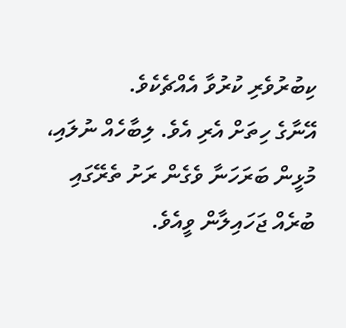ކިބުރުވެރި ކުރުވާ އެއްޗެކެވެ.
އޭނާގެ ހިތަށް އެރި އެވެ. ލިބާހެއް ނުލައި، މުޅީން ބަރަހަނާ ވެގެން ރަށު ތެރޭގައި ބުރެއް ޖަހައިލާން ވީއެވެ.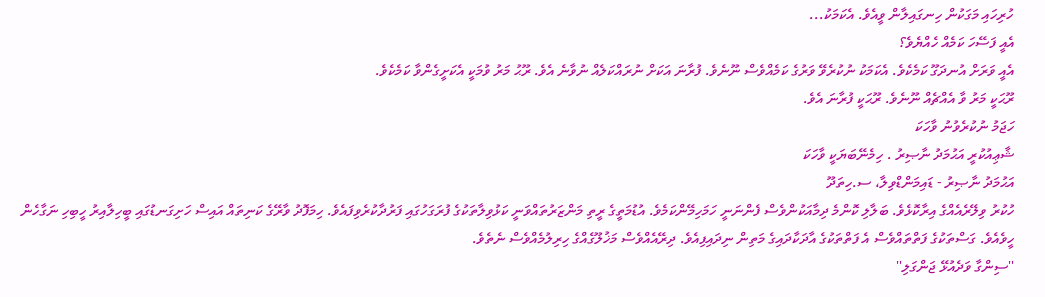ހުރިހައި މަގަކުން ހިނގައިލާން ވީއެވެ. އެކަމަކު...
އެއީ ފަސޭހަ ކަމެއް ހެއްޔެވެ؟
އެއީ ވަރަށް އުނދަގޫ ކަމެކެވެ. އެކަމަކު ނުކުރެވޭ ވަރުގެ ކަމެއްވެސް ނޫނެވެ. ފުރާނަ އަކަށް ނުރައްކަލެއް ނުވާނެ އެވެ. ރޫޙު މަރު ވުމަކީ އެކަށީގެންވާ ކަމެކެވެ.
ރޫޙަކީ މަރު ވާ އެއްޗެއް ނޫނެވެ. ރޫޙަކީ ފުރާނަ އެވެ.
ހަޖަމު ނުކުރެވުނު ވާހަކަ
ޝާޢިއުކުރީ އަޙުމަދު ނާޞިރު . ހިމެނޭބަޔަކީ ވާހަކަ
އަޙުމަދު ނާޞިރު - ޑައިމަންޑްވިލާ، ސ.ހިތަދޫ
ހުކުރު ވިލޭރެއެއްގެ އިރާކޮޅެވެ. ބަލާލި ކޮންމެ ދިމާއަކުންވެސް ފެންނަނީ ހަމަހިމޭންކަމެވެ. އުޑުމަތީގެ ރީތި މަންޒަރުތައްވަނީ ކަޅުވިލާތަކުގެ ފުރަގަހުގައި ފަރުދާކުރެވިފައެވެ. ހިމަފޮދު ވާރޭގެ ކަނިތައް އައިސް ހަށިގަނޑުގައި ބީހިލާއިރު ހީބިހި ނަގާހެން ހީވެއެވެ. ގަސްތަކުގެ ފަތްތައްވެސް އެ ފަތްތަކުގެ އާދަކާދައިގެ މަތިން ނިދައިފިއެވެ. ދިރޭއެއްވެސް މަޚުލޫގެއްގެ ހިރިލުމެއްވެސް ނެތެވެ.
''ސިންގާ ވަދެއުޅޭ ޖަންގަލި''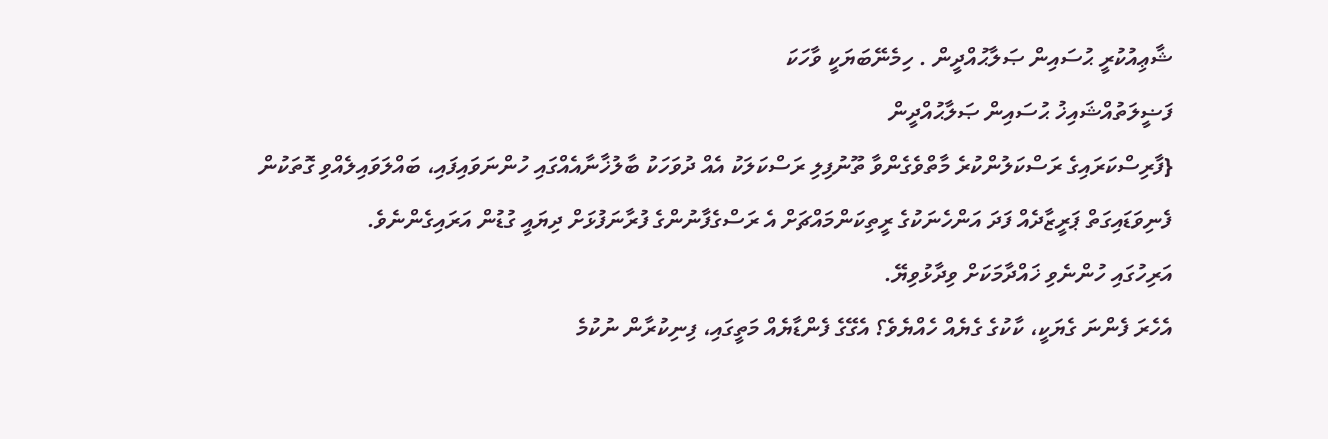ޝާޢިއުކުރީ ޙުސައިން ޞަލާޙުއްދީން . ހިމެނޭބަޔަކީ ވާހަކަ
ފަޟީލަތުއްޝައިޚު ޙުސައިން ޞަލާޙުއްދީން
{ފާރިސްކަރައިގެ ރަސްކަލުންކުރެ މާތްވެގެންވާ ތޫނުފިލި ރަސްކަލަކު އެއް ދުވަހަކު ބާލުޚާނާއެއްގައި ހުންނަވައިފައި، ބައްލަވައިލެއްވި ގޮތަކުން ފެނިވަޑައިގަތް ޕަރީޒާދެއް ފަދަ އަންހެނަކުގެ ރީތިކަންމައްޗަށް އެ ރަސްގެފާނުންގެ ފުރާނަފުޅަށް ދިޔައީ ގުޑުން އަރައިގެންނެވެ.
އަރިހުގައި ހުންނެވި ޚައްދާމަކަށް ވިދާޅުވިޔޭ.
އެހެރަ ފެންނަ ގެޔަކީ، ކާކުގެ ގެޔެއް ހެއްޔެވެ؟ އެގޭގެ ފެންޑާޔެއް މަތީގައި، ފިނިކުރާން ނުކުމެ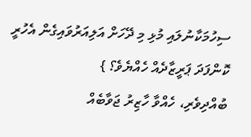ސިހުމަކާނުލައި މުޅި މި ދޭހަށް އަލިއަރުވައިގެން އެހުރީ ކޮންފަދަ ޕަރީޒާދެއް ހެއްޔެވެ؟ }
ބުއްދިވެރި، ހެއްވާ ހާޒިރު ޖަވާބެއް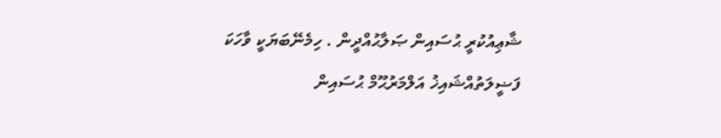ޝާޢިއުކުރީ ޙުސައިން ޞަލާޙުއްދީން . ހިމެނޭބަޔަކީ ވާހަކަ
ފަޟީލަތުއްޝައިޚު އަލްމަރުޙޫމް ޙުސައިން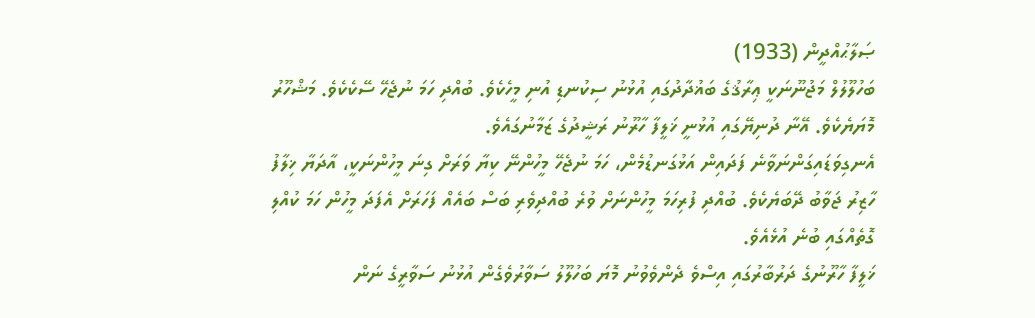ޞަލާޙުއްދީން (1933)
ބަހުލޫލުލް މަޖުނޫނަކީ ޢިރާޤުގެ ބަޣުދާދުގައި އުޅުނު ސިކުނޑި އުނި މީހެކެވެ. ބުއްދި ހަމަ ނުޖެހޭ ސޭކެކެވެ. މަޝްހޫރު މޮޔަޔެކެވެ. އޭނާ ދުނިޔޭގައި އުޅުނީ ޚަލީފާ ހާރޫނު ރަޝީދުގެ ޒަމާނުގައެވެ.
އެނގިވަޑައިގަންނަވާނެ ފަދައިން އަޅުގަނޑުމެން، ހަމަ ނުޖެހޭ މީހުންނޭ ކިޔާ ވަރަށް ގިނަ މީހުންނަކީ، އާދަޔާ ޚިލާފު ހާޒިރު ޖަވާބު ދޭބަޔެކެވެ. ބުއްދި ފުރިހަމަ މީހުންނަށް ވުރެ ބުއްދިވެރި ބަސް ބައެއް ފަހަރަށް އެފަދަ މީހުން ހަމަ ކުއްލި ގޮތެއްގައި ބުނެ އުޅެއެވެ.
ޚަލީފާ ހާރޫނުގެ ދަރުބާރުގައި އިސްވެ ދެންވެވުނު މޮޔަ ބަހުލޫލު ސަވާރުވެގެން އުޅުނު ސަވާރީގެ ނަން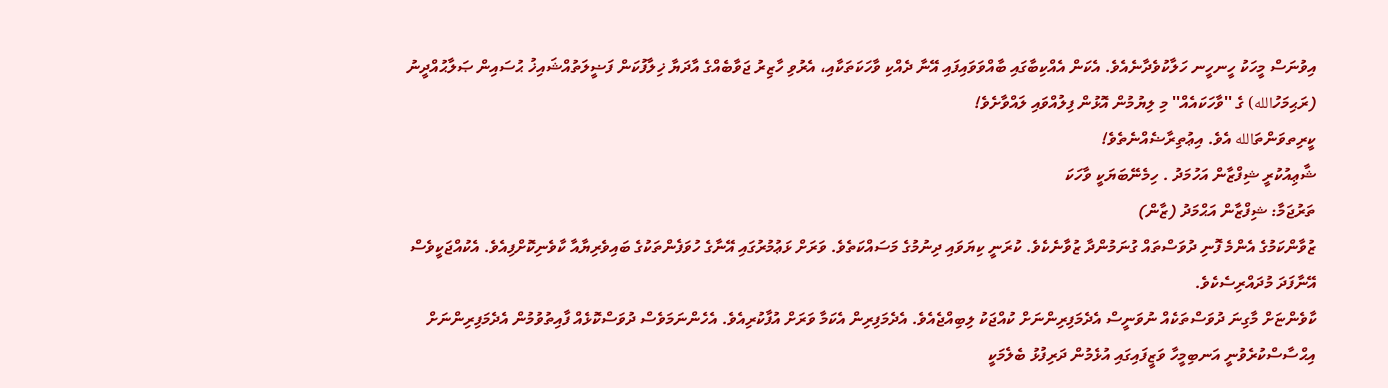އިވުނަސް މީހަކު ހީނހީނ ހަލާކުވެދާނެއެވެ. އެކަން އެއްކިބާގައި ބާއްވަވައިފައި އޭނާ ދެއްކި ވާހަކަތަކާއި، އެރުވި ހާޒިރު ޖަވާބެއްގެ އާދަޔާ ޚިލާފުކަން ފަޟީލަތުއްޝައިޚު ޙުސައިން ޞަލާޙުއްދީނު (ރަޙިމަހުالله) ގެ ''ވާހަކައެއް'' މި ލިޔުމުން އޮޅުން ފިލުއްވައި ލައްވާށެވެ!
ކީރިތވަންތަالله އެވެ. އިޢުތިރާޟެއްނެތެވެ!
ޝާޢިއުކުރީ ޝިފްޒާން އަހުމަދު . ހިމެނޭބަޔަކީ ވާހަކަ
ތަރުޖަމާ: ޝިފްޒާން އަޙްމަދު (ޒާން)
ޒުވާންކަމުގެ އެންމެ ފޮނި ދުވަސްތައް ގުނަމުންދާ ޒުވާނެކެވެ. ކުރަނީ ކިޔަވައި ދިނުމުގެ މަސައްކަތެވެ. ވަރަށް ޅަޢުމުރުގައި އޭނާގެ ހުވަފެންތަކުގެ ބައިވެރިޔާއާ ކާވެނިކޮށްފިއެވެ. އެކުއްޖަކީވެސް އޭނާފަދަ މުދައްރިސެކެވެ.
ކާވެންޏަށް މާގިނަ ދުވަސްތަކެއް ނުވަނީސް އެދެމަފިރިންނަށް ކުއްޖަކު ލިބިއްޖެއެވެ. އެދެމަފިރިން އެކަމާ ވަރަށް އުފާކުރިއެވެ. އެހެންނަމަވެސް ދުވަސްކޮޅެއް ފާއިތުވުމުން އެދެމަފިރިންނަށް އިޙްސާސްކުރެވުނީ އަނބިމީހާ ވަޒީފައިގައި އުޅެމުން ދަރިފުޅު ބެލެމަކީ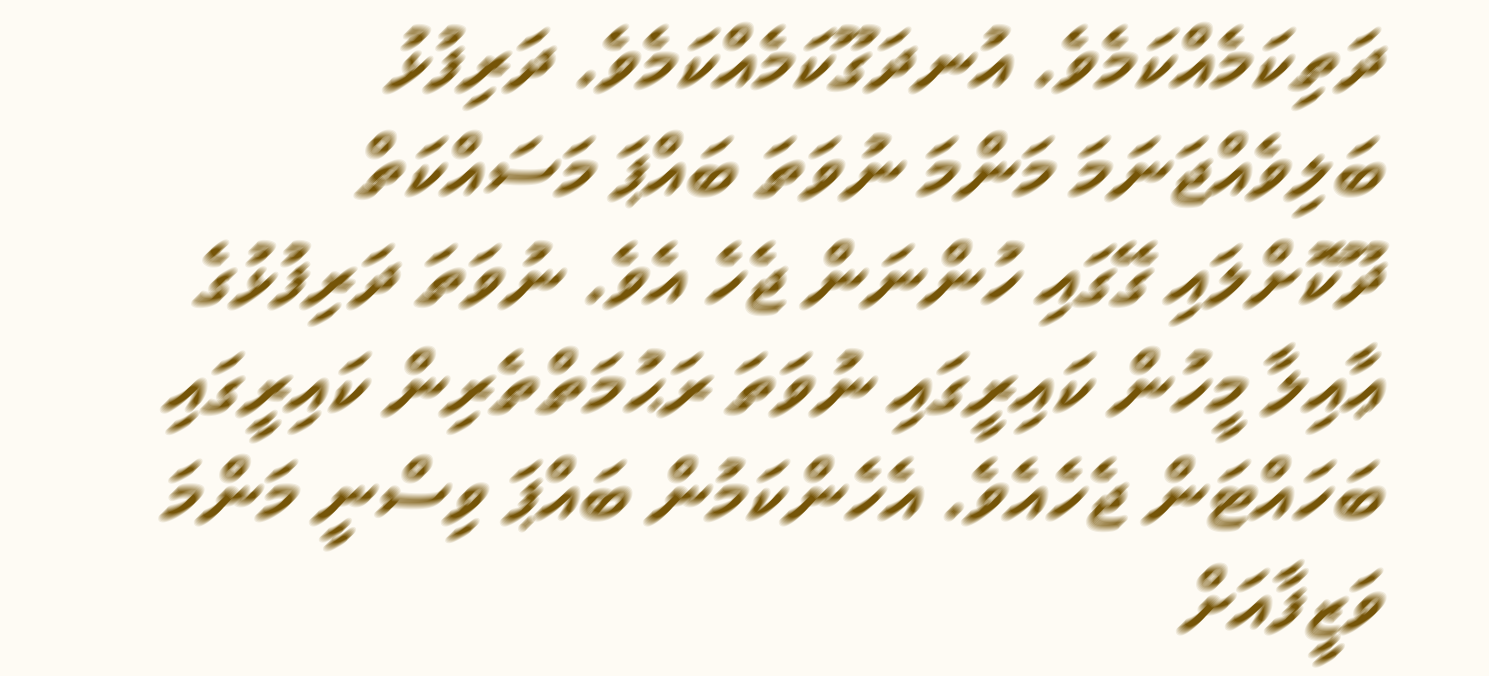ދަތިކަމެއްކަމެވެ. އުނދަގޫކަމެއްކަމެވެ. ދަރިފުޅު ބަލިވެއްޖަނަމަ މަންމަ ނުވަތަ ބައްޕަ މަސައްކަތް ދޫކޮށްލައި ގޭގައި ހުންނަން ޖެހެ އެވެ. ނުވަތަ ދަރިފުޅުގެ ޢާއިލާ މީހުން ކައިރީގައި ނުވަތަ ރަޙުމަތްތެރިން ކައިރީގައި ބަހައްޓަން ޖެހެއެވެ. އެހެންކަމުން ބައްޕަ ވިސްނީ މަންމަ ވަޒީފާއަށް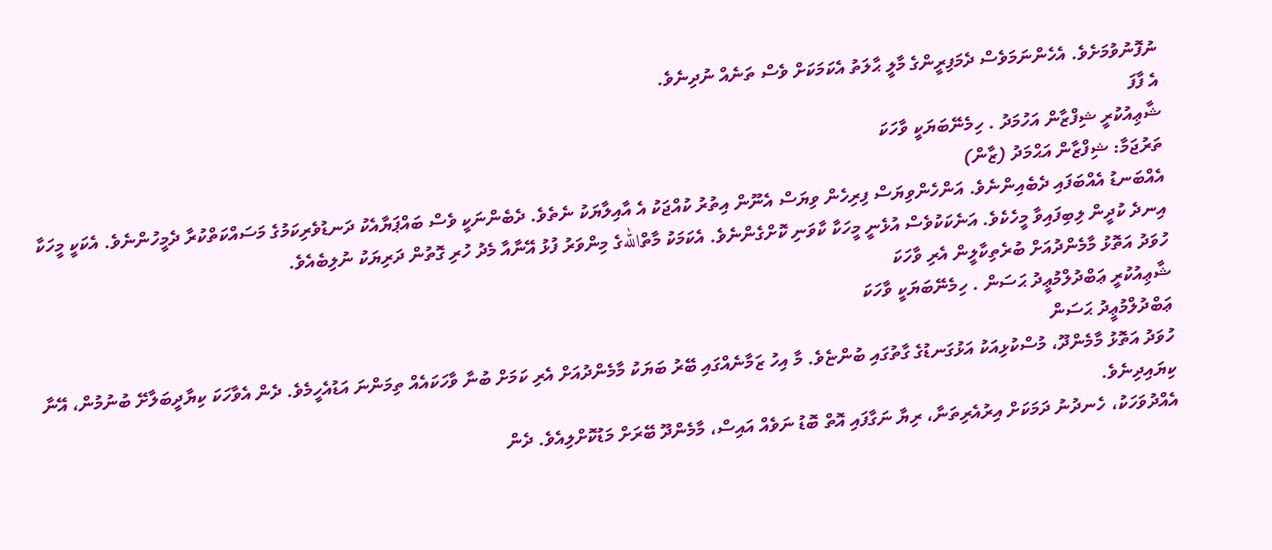ނުފޮނުވުމަށެވެ. އެހެންނަމަވެސް ދެމަފިރީންގެ މާލީ ޙާލަތު އެކަމަކަށް ވެސް ތަނެއް ނުދިނެވެ.
އެ ފާފަ
ޝާޢިއުކުރީ ޝިފްޒާން އަހުމަދު . ހިމެނޭބަޔަކީ ވާހަކަ
ތަރުޖަމާ: ޝިފްޒާން އަޙްމަދު (ޒާން)
އެއްބަނޑު އެއްބަފައި ދެބެއިންނެވެ. އަންހެންވިޔަސް ފިރިހެން ވިޔަސް އެނޫން އިތުރު ކުއްޖަކު އެ އާއިލާޔަކު ނެތެވެ. ދެބެންނަކީ ވެސް ބައްޕަޔާއެކު ދަނޑުވެރިކަމުގެ މަސައްކަތްކުރާ ދެމީހުންނެވެ. އެކަކީ މީހަކާ އިނދެ ކުދީން ލިބިފައިވާ މީހެކެވެ. އަނެކަކުވެސް އުޅެނީ މީހަކާ ކާވަނި ކޮށްގެންނެވެ. އެކަމަކު މާތްاللهގެ މިންވަރު ފުޅު އޭނާއާ މެދު ހުރި ގޮތުން ދަރިޔަކު ނުލިބެއެވެ.
ހުވަދު އަތޮޅު މާމެންދުއަށް ބުރެތިކާލީން އެރި ވާހަކަ
ޝާޢިއުކުރީ ޢަބްދުލްމުޢީދު ޙަސަން . ހިމެނޭބަޔަކީ ވާހަކަ
ޢަބްދުލްމުޢީދު ޙަސަން
ހުވަދު އަތޮޅު މާމެންދޫ، މުސްކުޅިއަކު އަޅުގަނޑުގެ ގާތުގައި ބުންޏެވެ. މާ އިހު ޒަމާނެއްގައި ބޭރު ބަޔަކު މާމެންދުއަށް އެރި ކަމަށް ބުނާ ވާހަކައެއް ތިމަންނަ އަޑުއެހީމެވެ. ދެން އެވާހަކަ ކިޔާދީބަލާށޭ ބުނުމުން، އޭނާ ކިޔައިދިނެވެ.
އެއްދުވަހަކު، ހެނދުނު ދަމަކަށް އިރުއެރިތަނާ، ރިޔާ ނަގާފައި އޮތް ބޮޑު ނަވެއް އައިސް، މާމެންދޫ ބޭރަށް މަޑުކޮށްލިއެވެ. ދެން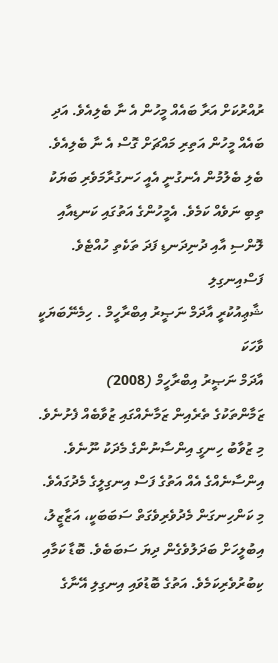ރުއްރުކަށް އަރާ ބައެއް މީހުން އެ ނާ ބެލިއެވެ. އަދި ބައެއް މީހުން އަތިރި މައްޗަށް ގޮސް އެ ނާ ބެލިއެވެ. ބެލި ބެލުމުން އެނގުނީ އެއީ ހަނގުރާމަވެރި ބަޔަކު ތިބި ނަވެއް ކަމެވެ. އެމީހުންގެ އަތުގައި ކަނޑިއާއި ލޮންސި އާއި ދުނިދަނޑި ފަދަ ތަކެތި ހުއްޓެވެ.
ފަސްއިނގިލި
ޝާޢިއުކުރީ އާދަމް ނަޞީރު އިބްރާހީމް . ހިމެނޭބަޔަކީ ވާހަކަ
އާދަމް ނަޞީރު އިބްރާހީމް (2008)
ޒަމާންތަކުގެ ތެރެއިން ޒަމާނެއްގައި ޒުވާބެއް ފެށުނެވެ. މި ޒުވާބު ހިނގީ އިންސާނުންގެ މެދަކު ނޫނެވެ. އިންސާނެއްގެ އެއް އަތުގެ ފަސް އިނގިލީގެ މެދުގައެވެ.
މި ކަންހިނގަން މެދުވެރިވެގަތް ސަބަބަކީ، އަޒާޒީލު، އިބުލީހަށް ބަދަލުވެގެން ދިޔަ ސަބަބެވެ. ބޮޑާ ކަމާއި ކިބުރުވެރިކަމެވެ. އަތުގެ ބޮޑުވައި އިނގިލި އޭނާގެ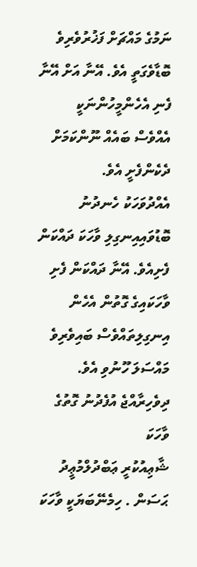ނަމުގެ މައްޗަށް ފަޚުރުވެރިވެ ބޮޑާވެގަތީ އެވެ. އޭނާ އަށް އޭނާ ފެނި އެހެންމީހުންނަކީ އެއްވެސް ބައެއް ނޫންކަމަށް ދެކެންފެށީ އެވެ.
އެއްދުވަހަކު ހެނދުނު ބޮޑުވައިއިނގިލި ވާހަކަ ދައްކަން ފެށިއެވެ. އޭނާ ދައްކަން ފެށި ވާހަކައިގެ ގޮތުން އެހެން އިނގިލިތައްވެސް ބައިވެރިވެ މައްސަލަ ހޫނުވި އެވެ.
ދިވެހިރާއްޖެ އުފެދުނު ގޮތުގެ ވާހަކަ
ޝާޢިއުކުރީ ޢަބްދުލްމުޢީދު ޙަސަން . ހިމެނޭބަޔަކީ ވާހަކަ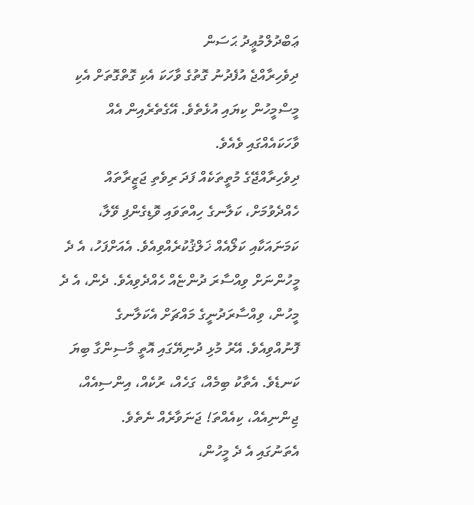ޢަބްދުލްމުޢީދު ޙަސަން
ދިވެހިރާއްޖެ އުފެދުނު ގޮތުގެ ވާހަކަ އެކި ގޮތްގޮތަށް އެކި މީސްމީހުން ކިޔައި އުޅެތެވެ. އޭގެތެރެއިން އެއް ވާހަކައެއްގައި ވެއެވެ.
ދިވެހިރާއްޖޭގެ މުތީތަކެއް ފަދަ ރިވެތި ޖަޒީރާތައް ހެއްދެވުމަށް، ކަލާނގެ ހިއްތަވައި ވޮޑިގެންފި ވޭލާ، ކަމަނައަކާއި ކަލޯއެއް ޚަލްޤުކުރެއްވިއެވެ. އެއަށްފަހު، އެ ދެ މީހުންނަށް ވިއްސާރަ ދުންޏެއް ހެއްދެވިއެވެ. ދެން، އެ ދެ މީހުން، ވިއްސާރަދުނީގެ މައްޗަށް އެކަލާނގެ ފޮނުއްވިއެވެ. އޭރު މުޅި ދުނިޔޭގައި އޮތީ މާސިންގާ ބިޔަ ކަނޑެވެ. އެތާކު ބިމެއް، ގަހެއް، ރުކެއް، އިންސިއެއް، ޖިންނިއެއް، ކިއެއްތަ! ޖަނަވާރެއް ނެތެވެ.
އެތަނުގައި އެ ދެ މީހުން،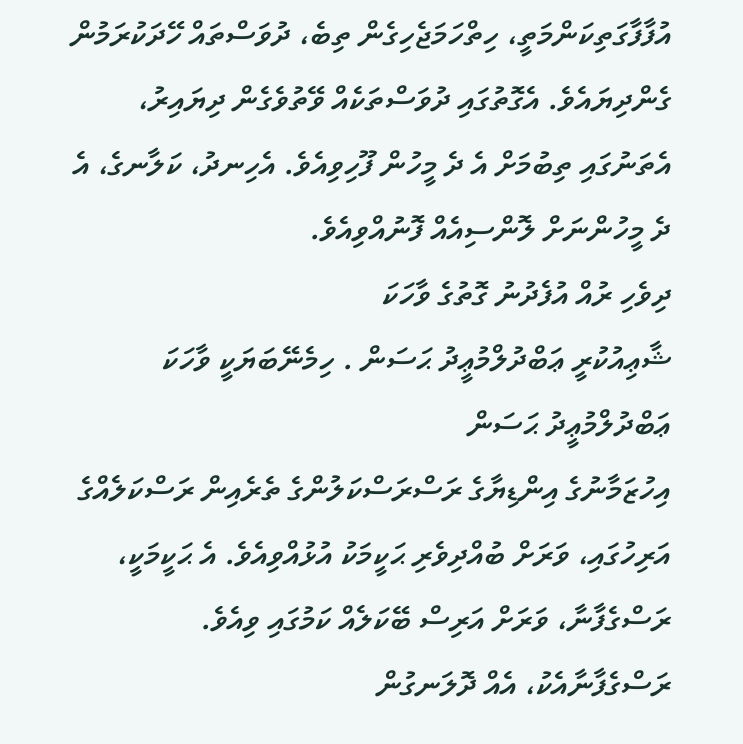އުފާފާގަތިކަންމަތީ، ހިތްހަމަޖެހިގެން ތިބެ، ދުވަސްތައް ހޭދަކުރަމުން ގެންދިޔައެވެ. އެގޮތުގައި ދުވަސްތަކެއް ވޭތުވެގެން ދިޔައިރު، އެތަނުގައި ތިބުމަށް އެ ދެ މީހުން ފޫހިވިއެވެ. އެހިނދު، ކަލާނގެ، އެ ދެ މީހުންނަށް ލޮންސިއެއް ފޮނުއްވިއެވެ.
ދިވެހި ރުއް އުފެދުނު ގޮތުގެ ވާހަކަ
ޝާޢިއުކުރީ ޢަބްދުލްމުޢީދު ޙަސަން . ހިމެނޭބަޔަކީ ވާހަކަ
ޢަބްދުލްމުޢީދު ޙަސަން
އިހުޒަމާނުގެ އިންޑިޔާގެ ރަސްރަސްކަލުންގެ ތެރެއިން ރަސްކަލެއްގެ އަރިހުގައި، ވަރަށް ބުއްދިވެރި ޙަކީމަކު އުޅުއްވިއެވެ. އެ ޙަކީމަކީ، ރަސްގެފާނާ، ވަރަށް އަރިސް ބޭކަލެއް ކަމުގައި ވިއެވެ. ރަސްގެފާނާއެކު، އެއް ދޮލަނގުން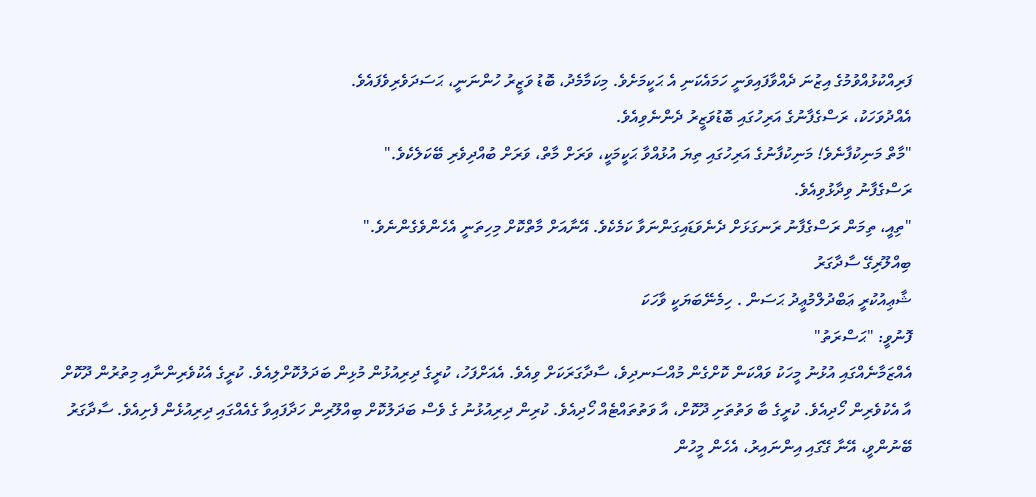ފަރިއްކުޅުއްވުމުގެ އިޒުނަ ދެއްވާފައިވަނީ ހަމައެކަނި އެ ޙަކީމަށެވެ. މިކަމާމެދު، ބޮޑު ވަޒީރު ހުންނަނީ، ޙަސަދަވެރިވެފައެވެ.
އެއްދުވަހަކު، ރަސްގެފާނުގެ އަރިހުގައި ބޮޑުވަޒީރު ދެންނެވިއެވެ.
"މާތް މަނިކުފާނެވެ! މަނިކުފާނުގެ އަރިހުގައި ތިޔަ އުޅުއްވާ ޙަކީމަކީ، ވަރަށް މާތް، ވަރަށް ބުއްދިވެރި ބޭކަލެކެވެ."
ރަސްގެފާނު ވިދާޅުވިއެވެ.
"ތިއީ، ތިމަން ރަސްގެފާނު ރަނގަޅަށް ދެނެވަޑައިގަންނަވާ ކަމެކެވެ. އޭނާއަށް މާތްކޮށް މިހިތަނީ އެހެންވެގެންނެވެ."
ބިއްލޫރިގޭ ސާދާގަރު
ޝާޢިއުކުރީ ޢަބްދުލްމުޢީދު ޙަސަން . ހިމެނޭބަޔަކީ ވާހަކަ
ފޮނުވީ: "ޙަސްރަތު"
އެއްޒަމާނެއްގައި އުޅުނު މީހަކު ވައްކަން ކޮށްގެން މުއްސަނދިވެ، ސާދާގަރަކަށް ވިއެވެ. އެއަށްފަހު، ކުރީގެ ދިރިއުޅުން މުޅިން ބަދަލުކޮށްލިއެވެ. ކުރީގެ އެކުވެރިންނާއި މިތުރުން ދޫކޮށް އާ އެކުވެރިން ހޯދިއެވެ. ކުރީގެ ބާ ވަތުތަށި ދޫކޮށް، އާ ވަތުތައްޓެއް ހޯދިއެވެ. ކުރިން ދިރިއުޅުނު ގެ ވެސް ބަދަލުކޮށް ބިއްލޫރިން ހަދާފައިވާ ގެއެއްގައި ދިރިއުޅެން ފެށިއެވެ. ސާދާގަރު ބޭނުންވީ، އޭނާ ގޭގައި އިންނައިރު، އެހެން މީހުން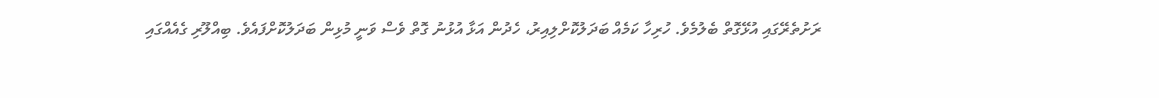ރަށުތެރޭގައި އުޅޭގޮތް ބެލުމެވެ. ހުރިހާ ކަމެއް ބަދަލުކޮށްލިއިރު، ހެދުން އަޅާ އުޅުނު ގޮތް ވެސް ވަނީ މުޅިން ބަދަލުކޮށްފައެވެ. ބިއްލޫރި ގެއެއްގައި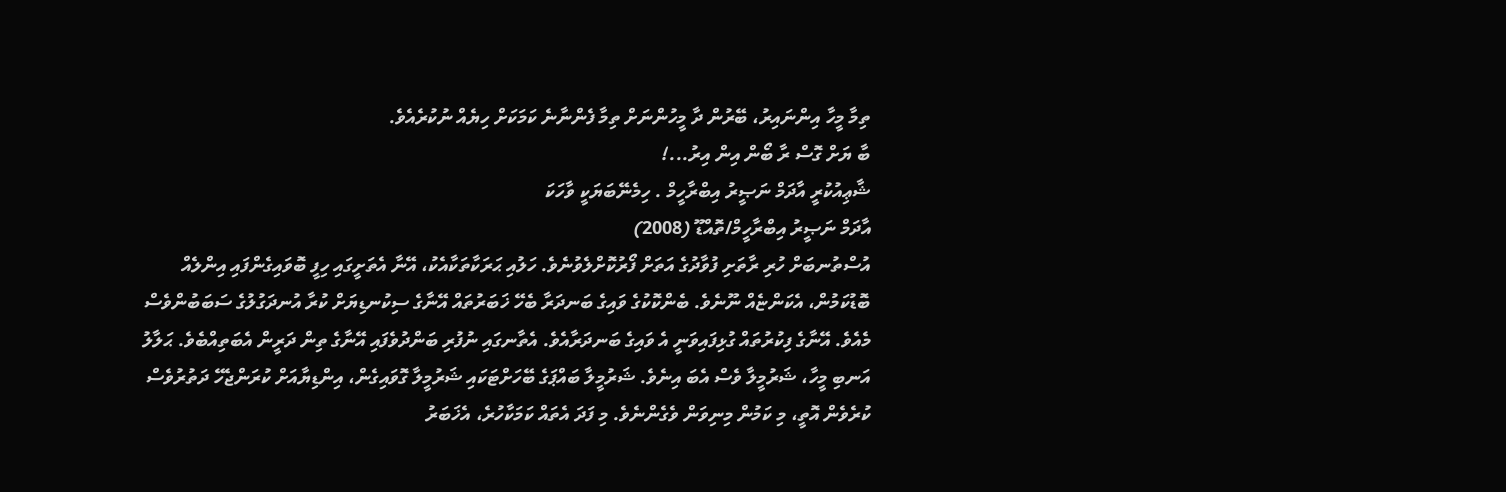ތިމާ މީހާ އިންނައިރު، ބޭރުން ދާ މީހުންނަށް ތިމާ ފެންނާނެ ކަމަކަށް ހިޔެއް ނުކުރެއެވެ.
ބާ ޔަށް ގޮސް ރާ ބޯން އިން އިރު...!
ޝާޢިއުކުރީ އާދަމް ނަޞީރު އިބްރާހީމް . ހިމެނޭބަޔަކީ ވާހަކަ
އާދަމް ނަޞީރު އިބްރާހީމް/ތޮއްޑޫ (2008)
އުސްތުނބަށް ހުރި ރާތަށި ފުވާދުގެ އަތަށް ފޯރުކޮށްލެވުނެވެ. ހަލުއި ޙަރަކާތަކާއެކު، އޭނާ އެތަށީގައި ހިފީ ބޮވައިގެންފައި އިންލެއް ބޮޑުކަމުން، އެކަންޏެއް ނޫނެވެ. ބެންކޮކުގެ ވައިގެ ބަނދަރާ ބެހޭ ޚަބަރުތައް އޭނާގެ ސިކުނޑިޔަށް ކުރާ އުނދަގުލުގެ ސަބަބުންވެސް މެއެވެ. އޭނާގެ ފިކުރުތައް ގުޅިފައިވަނީ އެ ވައިގެ ބަނދަރާއެވެ. އެތާނގައި ނުފުރި ބަންދުވެފައި އޭނާގެ ތިން ދަރީން އެބަތިއްބެވެ. ޙަލާލު އަނބި މީހާ، ޝަރުމީލާ ވެސް އެބަ އިނެވެ. ޝަރުމީލާ ބައްޕަގެ ބޭހަށްޓަކައި ޝަރުމީލާ ގޮވައިގެން، އިންޑިޔާއަށް ކުރަންޖެހޭ ދަތުރުވެސް ކުރެވެން އޮތީ، މި ކަމުން މިނިވަން ވެގެންނެވެ. މި ފަދަ އެތައް ކަމަކާހުރެ، އެޚަބަރު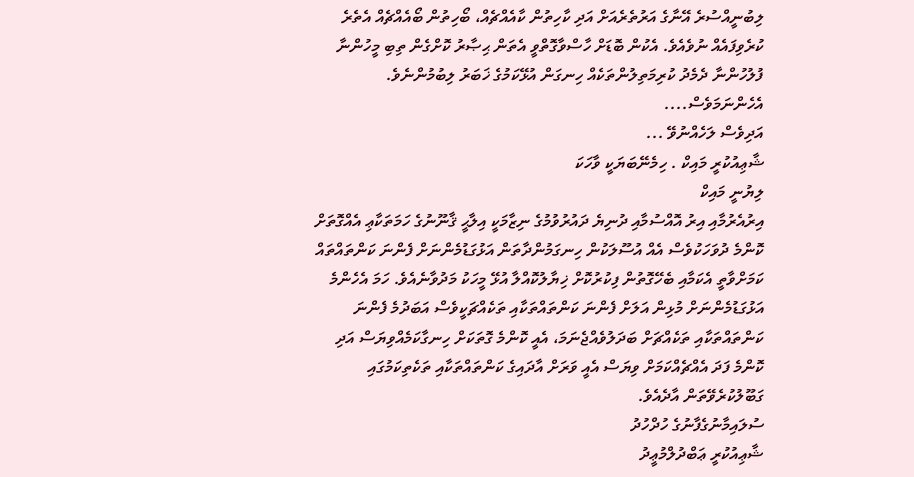ލިބުނީއްސުރެ އޭނާގެ އަރުތެރެއަށް އަދި ކާހިތުން ކާއެއްޗެއް، ބޯހިތުން ބޯއެއްޗެއް އެތެރެ ކުރެވިފައެއް ނުވެއެވެ. އެކުން ބޮޑަށް ހާސްވާގޮތްވީ އެތަން ޙިޞާރު ކޮށްގެން ތިބި މީހުންނާ ފުލުހުންނާ ދެމެދު ކުރިމަތިލުންތަކެއް ހިނގަން އުޅޭކަމުގެ ޚަބަރު ލިބުމުންނެވެ. އެހެންނަމަވެސް....
އަދިވެސް ލަހެއްނުވޭ ...
ޝާޢިއުކުރީ މައިކް . ހިމެނޭބަޔަކީ ވާހަކަ
ލިޔުނީ މައިކް
އިރުއެރުމާއި އިރު އޮއްސުމާއި ދުނިޔެ ދައުރުވުމުގެ ނިޒާމަކީ އިލާޙީ ޤާނޫނުގެ ހަމަތަކާޢި އެއްގޮތަށް ކޮންމެ ދުވަހަކުވެސް އެއް އުސޫލަކުން ހިނގަމުންދާތަން އަޅުގަޑުމެންނަށް ފެންނަ ކަންތައްތައް ކަމަށްވާތީ އެކަމާއި ބެހޭގޮތުން ފިކުރުކޮށް ޚިޔާލުކޮއްލާ އުޅޭ މީހަކު މަދުވާނެއެވެ. ހަމަ އެހެންމެ އަޅުގަޑުމެންނަށް މުޅިން އަލަށް ފެންނަ ކަންތައްތަކާއި ތަކެއްޗަކީވެސް އަބަދުމެ ފެންނަ ކަންތައްތަކާއި ތަކެއްޗަށް ބަދަލުވެއްޖެނަމަ، އެއީ ކޮންމެ ގޮތަކަށް ހިނގާކަމެއްވިޔަސް އަދި ކޮންމެ ފަދަ އެއްޗެއްކަމަށް ވިޔަސް އެއީ ވަރަށް އާދައިގެ ކަންތައްތަކާއި ތަކެތިކަމުގައި ގަބޫލުކުރެވޭތަން އާދެއެވެ.
ސުލައިމާނުގެފާނުގެ ހުދްހުދު
ޝާޢިއުކުރީ ޢަބްދުލްމުޢީދު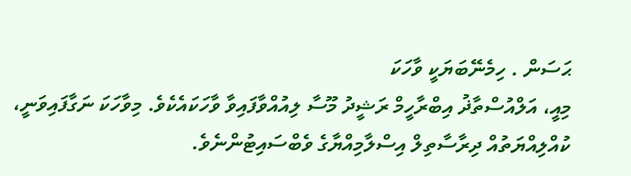ޙަސަން . ހިމެނޭބަޔަކީ ވާހަކަ
މިއީ، އަލްއުސްތާޛު އިބްރާހީމް ރަޝީދު މޫސާ ލިއުއްވާފައިވާ ވާހަކައެކެވެ. މިވާހަކަ ނަގާފައިވަނީ، ކުއްލިއްޔަތުއް ދިރާސާތިލް އިސްލާމިއްޔާގެ ވެބްސައިޓުންނެވެ.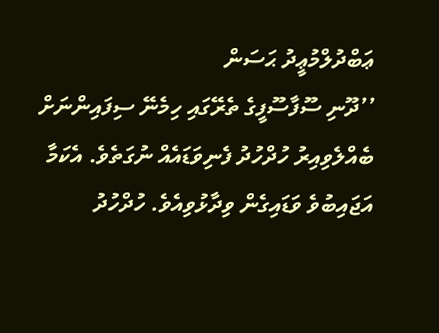ޢަބްދުލްމުޢީދު ޙަސަން
’’ދޫނި ސޫފާސޫފީގެ ތެރޭގައި ހިމެނޭ ސިފައިންނަށް ބެއްލެވިއިރު ހުދްހުދު ފެނިވަޑައެއް ނުގަތެވެ. އެކަމާ އަޖައިބުވެ ވަޑައިގެން ވިދާޅުވިއެވެ. ހުދްހުދު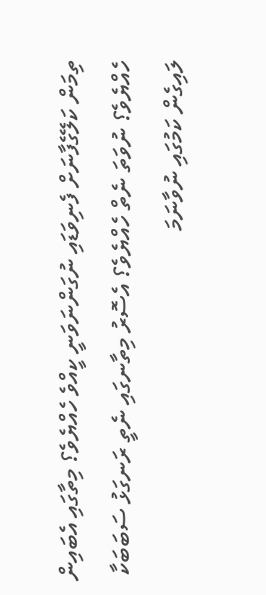ތިމަން ކަލޭގެފާނަށް ފެނިވަޑައި ނުގަންނަވަނީ ކީއްވެ ހެއްޔެވެ؟ މިތާގައި އެބައިން ހެއްޔެވެ؟ ނުވަތަ ނެތް ހެއްޔެވެ؟ އެސޮރު މިތާނގައި ނެތީ ރަނގަޅު ސަބަބަކާ ލައިގެން ކަމުގައި ނުވާނަމަ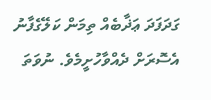ގަދަފަދަ ޢަޛާބެއް ތިމަން ކަލޭގެފާނު އެސޮރަށް ދެއްވާހުށީމެވެ. ނުވަތަ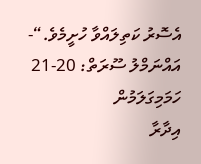އެސޮރު ކަތިލައްވާ ހުށީމެވެ.“- އައްނަމްލު ސޫރަތް: 20-21
ހަމަމިގަލަމުން
އިދާރާ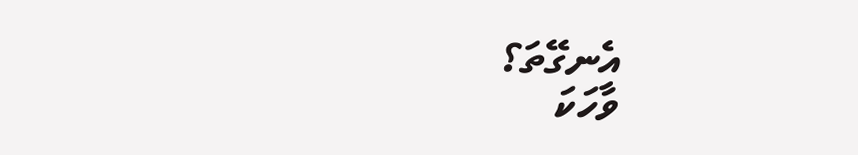އެނގޭތަ؟
ވާހަކަ